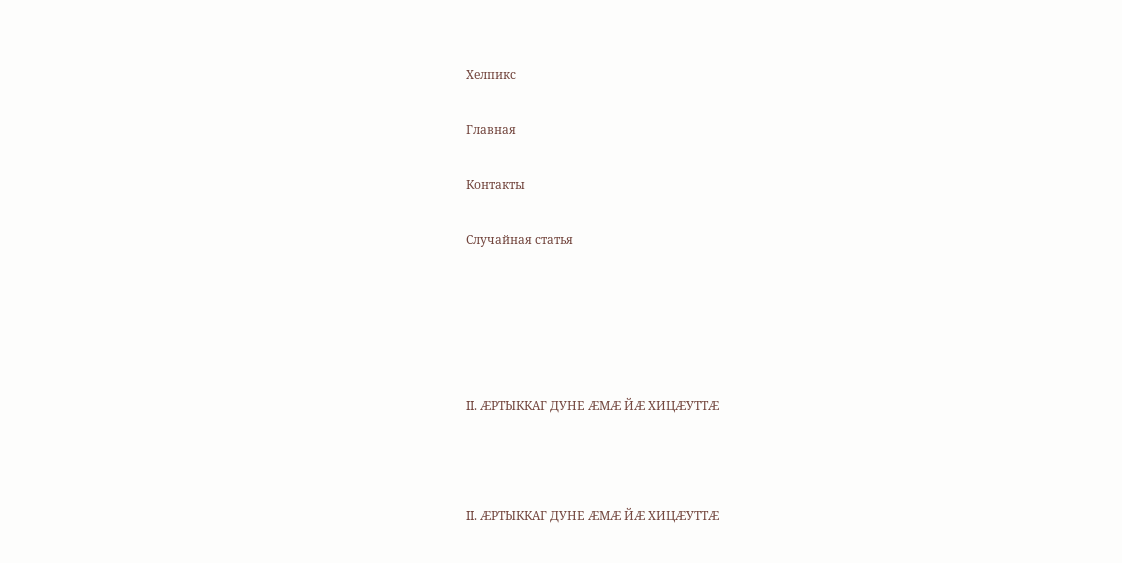Хелпикс

Главная

Контакты

Случайная статья





II. ÆРТЫККАГ ДУНЕ ÆМÆ ЙÆ ХИЦÆУТТÆ



II. ÆРТЫККАГ ДУНЕ ÆМÆ ЙÆ ХИЦÆУТТÆ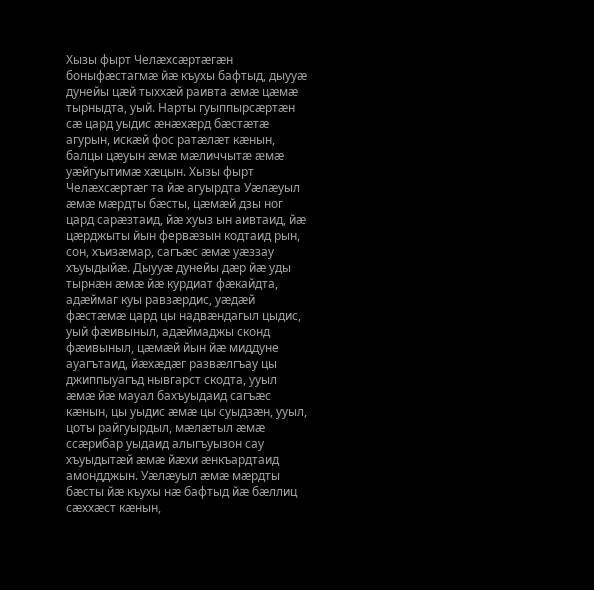Хызы фырт Челæхсæртæгæн боныфæстагмæ йæ къухы бафтыд, дыууæ дунейы цæй тыххæй раивта æмæ цæмæ тырныдта, уый. Нарты гуыппырсæртæн сæ цард уыдис æнæхæрд бæстæтæ агурын, искæй фос ратæлæт кæнын, балцы цæуын æмæ мæличчытæ æмæ уæйгуытимæ хæцын. Хызы фырт Челæхсæртæг та йæ агуырдта Уæлæуыл æмæ мæрдты бæсты, цæмæй дзы ног цард сарæзтаид, йæ хуыз ын аивтаид, йæ цæрджыты йын фервæзын кодтаид рын, сон, хъизæмар, сагъæс æмæ уæззау хъуыдыйæ. Дыууæ дунейы дæр йæ уды тырнæн æмæ йæ курдиат фæкайдта, адæймаг куы равзæрдис, уæдæй фæстæмæ цард цы надвæндагыл цыдис, уый фæивыныл, адæймаджы сконд фæивыныл, цæмæй йын йæ миддуне ауагътаид, йæхæдæг развæлгъау цы джиппыуагъд нывгарст скодта, ууыл æмæ йæ мауал бахъуыдаид сагъæс кæнын, цы уыдис æмæ цы суыдзæн, ууыл, цоты райгуырдыл, мæлæтыл æмæ ссæрибар уыдаид алыгъуызон сау хъуыдытæй æмæ йæхи æнкъардтаид амондджын. Уæлæуыл æмæ мæрдты бæсты йæ къухы нæ бафтыд йæ бæллиц сæххæст кæнын,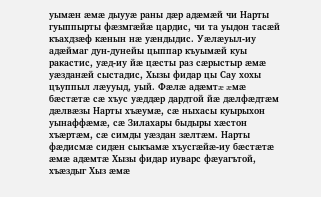уымæн æмæ дыууæ раны дæр адæмæй чи Нарты гуыппырты фæзмгæйæ цардис, чи та уыдон тасæй къахдзæф кæнын нæ уæндыдис. Уæлæуыл-иу адæймаг дун-дунейы цыппар къуымæй куы ракастис, уæд-иу йæ цæсты раз сæрыстыр æмæ уæзданæй сыстадис, Хызы фидар цы Сау хохы цъуппыл лæууыд, уый. Фæлæ адæмтæ æмæ бæстæтæ сæ хъус уæддæр дардтой йæ дæлфæдтæм дæлвæзы Нарты хъæумæ, сæ ныхасы куырыхон уынаффæмæ, сæ Зилахары быдыры хæстон хъæртæм, сæ симды уæздан зæлтæм. Нарты фæдисмæ сидæн сыкъамæ хъусгæйæ-иу бæстæтæ æмæ адæмтæ Хызы фидар иуварс фæуагътой, хъæздыг Хыз æмæ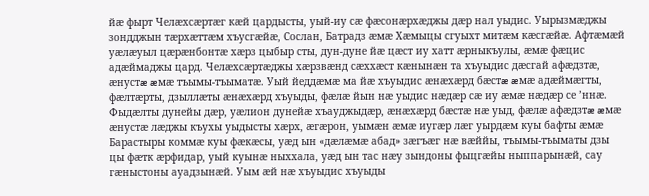йæ фырт Челæхсæртæг кæй цардысты, уый-иу сæ фæсонæрхæджы дæр нал уыдис. Уырызмæджы зондджын тæрхæттæм хъусгæйæ, Сослан, Батрадз æмæ Хæмыцы сгуыхт митæм кæсгæйæ. Афтæмæй уæлæуыл цæрæнбонтæ хæрз цыбыр сты, дун-дуне йæ цæст иу хатт æрныкъулы, æмæ фæцис адæймаджы цард. Челæхсæртæджы хæрзвæнд сæххæст кæнынæн та хъуыдис дæсгай афæдзтæ, æнустæ æмæ тъымы-тъыматæ. Уый йеддæмæ ма йæ хъуыдис æнæхæрд бæстæ æмæ адæймæгты, фæлтæрты, дзыллæты æнæхæрд хъуыды, фæлæ йын нæ уыдис нæдæр сæ иу æмæ нæдæр се ’ннæ. Фыдæлты дунейы дæр, уæлион дунейæ хъауджыдæр, æнæхæрд бæстæ нæ уыд, фæлæ афæдзтæ æмæ æнустæ лæджы къухы уыдысты хæрх, æгæрон, уымæн æмæ иугæр лæг уырдæм куы бафты æмæ Барастыры коммæ куы фæкæсы, уæд ын «дæлæмæ абад» зæгъæг нæ вæййы, тъымы-тъыматы дзы цы фæтк æрфидар, уый куынæ ныххала, уæд ын тас нæу зындоны фыцгæйы ныппарынæй, сау гæныстоны ауадзынæй. Уым æй нæ хъуыдис хъуыды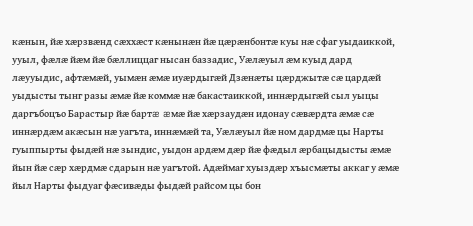кæнын, йæ хæрзвæнд сæххæст кæнынæн йæ цæрæнбонтæ куы нæ сфаг уыдаиккой, ууыл, фæлæ йæм йæ бæллиццаг нысан баззадис, Уæлæуыл æм куыд дард лæууыдис, афтæмæй, уымæн æмæ иуæрдыгæй Дзæнæты цæрджытæ сæ цардæй уыдысты тынг разы æмæ йæ коммæ нæ бакастаиккой, иннæрдыгæй сыл уыцы даргъбоцъо Барастыр йæ бартæ æмæ йæ хæрзаудæн идонау сæвæрдта æмæ сæ иннæрдæм акæсын нæ уагъта, иннæмæй та, Уæлæуыл йæ ном дардмæ цы Нарты гуыппырты фыдæй нæ зындис, уыдон ардæм дæр йæ фæдыл æрбацыдысты æмæ йын йæ сæр хæрдмæ сдарын нæ уагътой. Адæймаг хуыздæр хъысмæты аккаг у æмæ йыл Нарты фыдуаг фæсивæды фыдæй райсом цы бон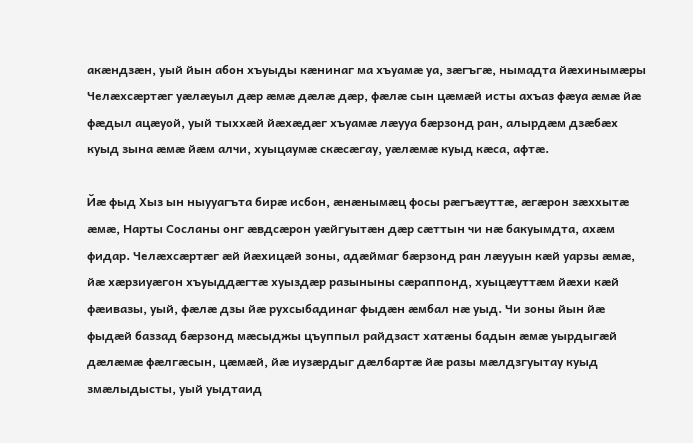акæндзæн, уый йын абон хъуыды кæнинаг ма хъуамæ уа, зæгъгæ, нымадта йæхинымæры Челæхсæртæг уæлæуыл дæр æмæ дæлæ дæр, фæлæ сын цæмæй исты ахъаз фæуа æмæ йæ фæдыл ацæуой, уый тыххæй йæхæдæг хъуамæ лæууа бæрзонд ран, алырдæм дзæбæх куыд зына æмæ йæм алчи, хуыцаумæ скæсæгау, уæлæмæ куыд кæса, афтæ.

Йæ фыд Хыз ын ныууагъта бирæ исбон, æнæнымæц фосы рæгъæуттæ, æгæрон зæххытæ æмæ, Нарты Сосланы онг æвдсæрон уæйгуытæн дæр сæттын чи нæ бакуымдта, ахæм фидар. Челæхсæртæг æй йæхицæй зоны, адæймаг бæрзонд ран лæууын кæй уарзы æмæ, йæ хæрзиуæгон хъуыддæгтæ хуыздæр разыныны сæраппонд, хуыцæуттæм йæхи кæй фæивазы, уый, фæлæ дзы йæ рухсыбадинаг фыдæн æмбал нæ уыд. Чи зоны йын йæ фыдæй баззад бæрзонд мæсыджы цъуппыл райдзаст хатæны бадын æмæ уырдыгæй дæлæмæ фæлгæсын, цæмæй, йæ иузæрдыг дæлбартæ йæ разы мæлдзгуытау куыд змæлыдысты, уый уыдтаид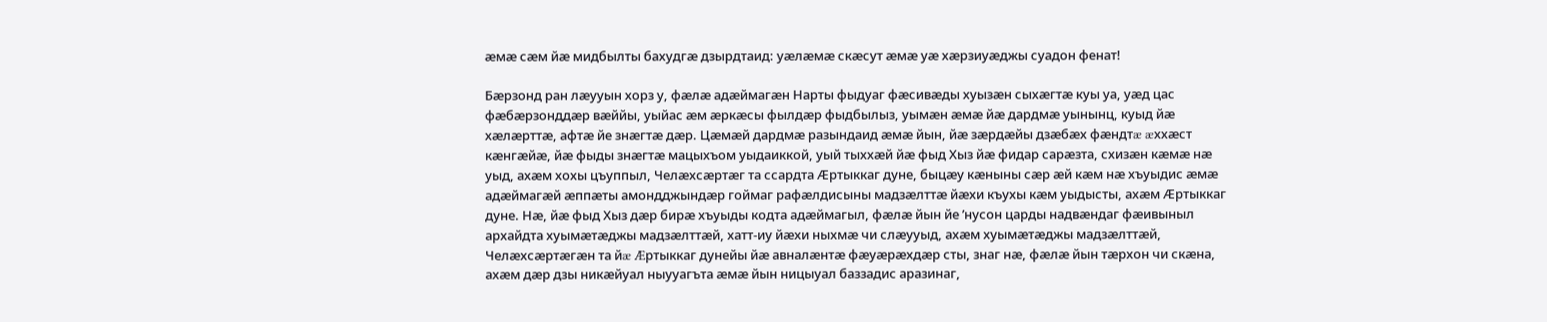æмæ сæм йæ мидбылты бахудгæ дзырдтаид: уæлæмæ скæсут æмæ уæ хæрзиуæджы суадон фенат!

Бæрзонд ран лæууын хорз у, фæлæ адæймагæн Нарты фыдуаг фæсивæды хуызæн сыхæгтæ куы уа, уæд цас фæбæрзонддæр вæййы, уыйас æм æркæсы фылдæр фыдбылыз, уымæн æмæ йæ дардмæ уынынц, куыд йæ хæлæрттæ, афтæ йе знæгтæ дæр. Цæмæй дардмæ разындаид æмæ йын, йæ зæрдæйы дзæбæх фæндтæ æххæст кæнгæйæ, йæ фыды знæгтæ мацыхъом уыдаиккой, уый тыххæй йæ фыд Хыз йæ фидар сарæзта, схизæн кæмæ нæ уыд, ахæм хохы цъуппыл, Челæхсæртæг та ссардта Æртыккаг дуне, быцæу кæныны сæр æй кæм нæ хъуыдис æмæ адæймагæй æппæты амондджындæр гоймаг рафæлдисыны мадзæлттæ йæхи къухы кæм уыдысты, ахæм Æртыккаг дуне. Нæ, йæ фыд Хыз дæр бирæ хъуыды кодта адæймагыл, фæлæ йын йе ’нусон царды надвæндаг фæивыныл архайдта хуымæтæджы мадзæлттæй, хатт-иу йæхи ныхмæ чи слæууыд, ахæм хуымæтæджы мадзæлттæй, Челæхсæртæгæн та йæ Æртыккаг дунейы йæ авналæнтæ фæуæрæхдæр сты, знаг нæ, фæлæ йын тæрхон чи скæна, ахæм дæр дзы никæйуал ныууагъта æмæ йын ницыуал баззадис аразинаг,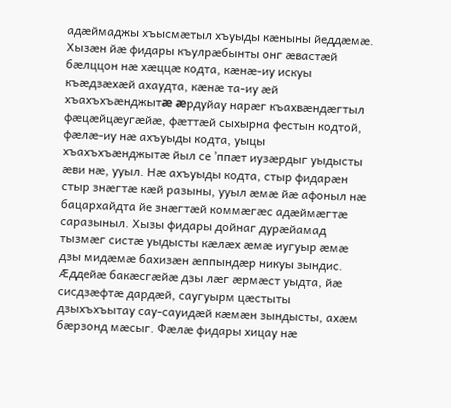адæймаджы хъысмæтыл хъуыды кæныны йеддæмæ. Хызæн йæ фидары къулрæбынты онг æвастæй бæлццон нæ хæццæ кодта, кæнæ-иу искуы къæдзæхæй ахаудта, кæнæ та-иу æй хъахъхъæнджытæ æрдуйау нарæг къахвæндæгтыл фæцæйцæугæйæ, фæттæй сыхырна фестын кодтой, фæлæ-иу нæ ахъуыды кодта, уыцы хъахъхъæнджытæ йыл се ’ппæт иузæрдыг уыдысты æви нæ, ууыл. Нæ ахъуыды кодта, стыр фидарæн стыр знæгтæ кæй разыны, ууыл æмæ йæ афоныл нæ бацархайдта йе знæгтæй коммæгæс адæймæгтæ саразыныл. Хызы фидары дойнаг дурæйамад тызмæг систæ уыдысты кæлæх æмæ иугуыр æмæ дзы мидæмæ бахизæн æппындæр никуы зындис. Æддейæ бакæсгæйæ дзы лæг æрмæст уыдта, йæ сисдзæфтæ дардæй, саугуырм цæстыты дзыхъхъытау сау-сауидæй кæмæн зындысты, ахæм бæрзонд мæсыг. Фæлæ фидары хицау нæ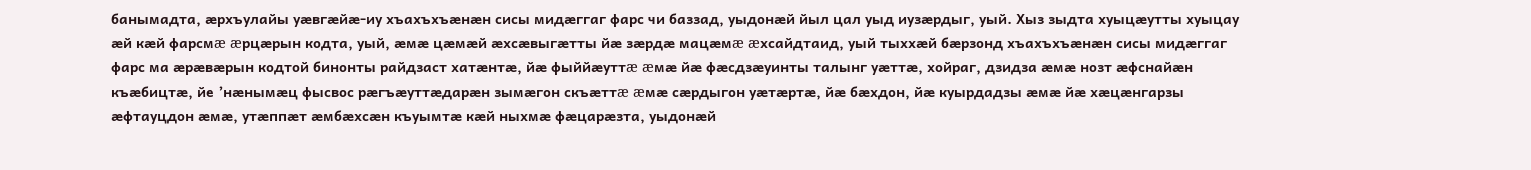банымадта, æрхъулайы уæвгæйæ-иу хъахъхъæнæн сисы мидæггаг фарс чи баззад, уыдонæй йыл цал уыд иузæрдыг, уый. Хыз зыдта хуыцæутты хуыцау æй кæй фарсмæ æрцæрын кодта, уый, æмæ цæмæй æхсæвыгæтты йæ зæрдæ мацæмæ æхсайдтаид, уый тыххæй бæрзонд хъахъхъæнæн сисы мидæггаг фарс ма æрæвæрын кодтой бинонты райдзаст хатæнтæ, йæ фыййæуттæ æмæ йæ фæсдзæуинты талынг уæттæ, хойраг, дзидза æмæ нозт æфснайæн къæбицтæ, йе ’нæнымæц фысвос рæгъæуттæдарæн зымæгон скъæттæ æмæ сæрдыгон уæтæртæ, йæ бæхдон, йæ куырдадзы æмæ йæ хæцæнгарзы æфтауцдон æмæ, утæппæт æмбæхсæн къуымтæ кæй ныхмæ фæцарæзта, уыдонæй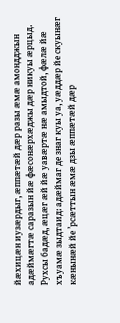йæхицæн иузæрдыг, æппæтæй дæр разы æмæ амондджын адæймæгтæ саразын йæ фæсонæрхæджы дæр никуы æрцыд. Рухсы бадæд, æцæг æй йæ уавæртæ нæ амыдтой, фæлæ йæ хъуамæ зыдтаид: адæймаг де знаг куы уа, уæддæр йе скуынæг кæнынæй йе ’рсæттын æмæ дзы æппæтæй дæр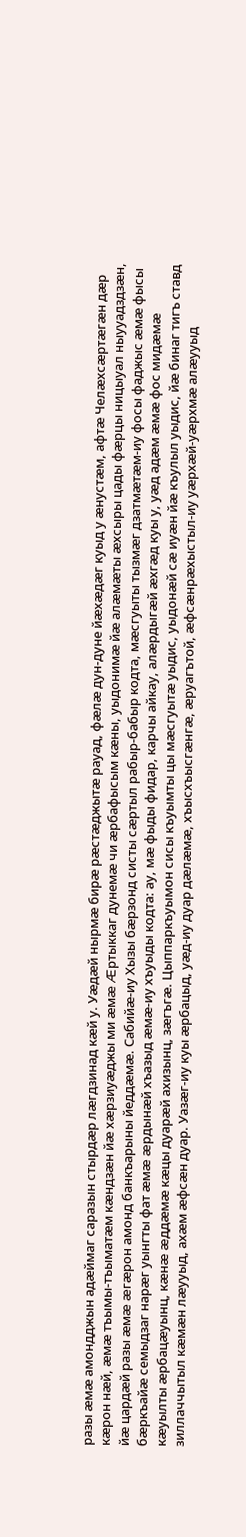разы æмæ амондджын адæймаг саразын стырдæр лæгдзинад кæй у. Уæдæй нырмæ бирæ рæстæджытæ рауад, фæлæ дун-дуне йæхæдæг куыд у æнустæм, афтæ Челæхсæртæгæн дæр кæрон нæй, æмæ тъымы-тъыматæм кæндзæн йæ хæрзиуæджы ми æмæ Æртыккаг дунемæ чи æрбафысым кæны, уыдонимæ йæ алæмæты æхсыры цады фæрцы ницыуал ныууадздзæн, йæ цардæй разы æмæ æгæрон амонд банкъарыны йеддæмæ. Сабийæ-иу Хызы бæрзонд систы сæртыл рабыр-бабыр кодта, мæсгуыты тызмæг дзатмæтæм-иу фосы фаджыс æмæ фысы бæркъайæ семыдзаг нарæг уынгты фат æмæ æрдынæй хъазыд æмæ-иу хъуыды кодта: ау, мæ фыды фидар, карчы айкау, алæрдыгæй æхгæд куы у, уæд адæм æмæ фос мидæмæ кæуылты æрбацæуынц, кæнæ æддæмæ кæцы дуарæй ахизынц, зæгъгæ. Цыппаркъуымон сисы къуымты цы мæсгуытæ уыдис, уыдонæй сæ иуæн йæ къулыл уыдис, йæ бинаг тигъ ставд зиллаччытыл кæмæн лæууыд, ахæм æфсæн дуар. Уазæг-иу куы æрбацыд, уæд-иу дуар дæлæмæ, хъысхъысгæнгæ, æруагътой, æфсæнрæхыстыл-иу уæрхæй-уæрхмæ алæууыд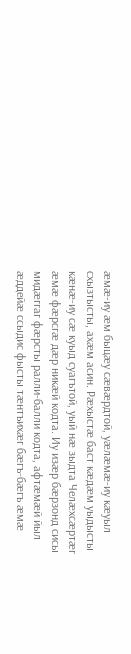æмæ-иу æм быцæу сæвæрдтой, уæлæмæ-иу кæуыл схызтысты, ахæм асин. Рæхыстæ баст кæдæм уыдысты кæнæ-иу сæ куыд суагътой, уый нæ зыдта Челæхсæртæг æмæ фæрсгæ дæр никæй кодта. Иу изæр бæрзонд сисы мидæггаг фæрсты ралли-балли кодта, афтæмæй йыл æддейæ ссыдис фысты тæнтъихæг бæгъ-бæгъ æмæ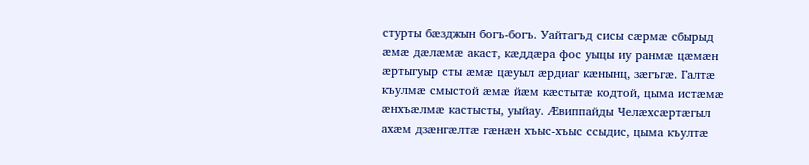стурты бæзджын богъ-богъ. Уайтагъд сисы сæрмæ сбырыд æмæ дæлæмæ акаст, кæддæра фос уыцы иу ранмæ цæмæн æртыгуыр сты æмæ цæуыл æрдиаг кæнынц, зæгъгæ. Галтæ къулмæ смыстой æмæ йæм кæстытæ кодтой, цыма истæмæ æнхъæлмæ кастысты, уыйау. Æвиппайды Челæхсæртæгыл ахæм дзæнгæлтæ гæнæн хъыс-хъыс ссыдис, цыма къултæ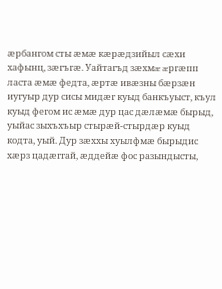æрбангом сты æмæ кæрæдзийыл сæхи хафынц, зæгъгæ. Уайтагъд зæхмæ æргæпп ласта æмæ федта, æртæ ивæзны бæрзæн иугуыр дур сисы мидæг куыд банкъуыст, къул куыд фегом ис æмæ дур цас дæлæмæ бырыд, уыйас зыхъхъыр стырæй-стырдæр куыд кодта, уый. Дур зæххы хуылфмæ бырыдис хæрз цадæггай, æддейæ фос разындысты,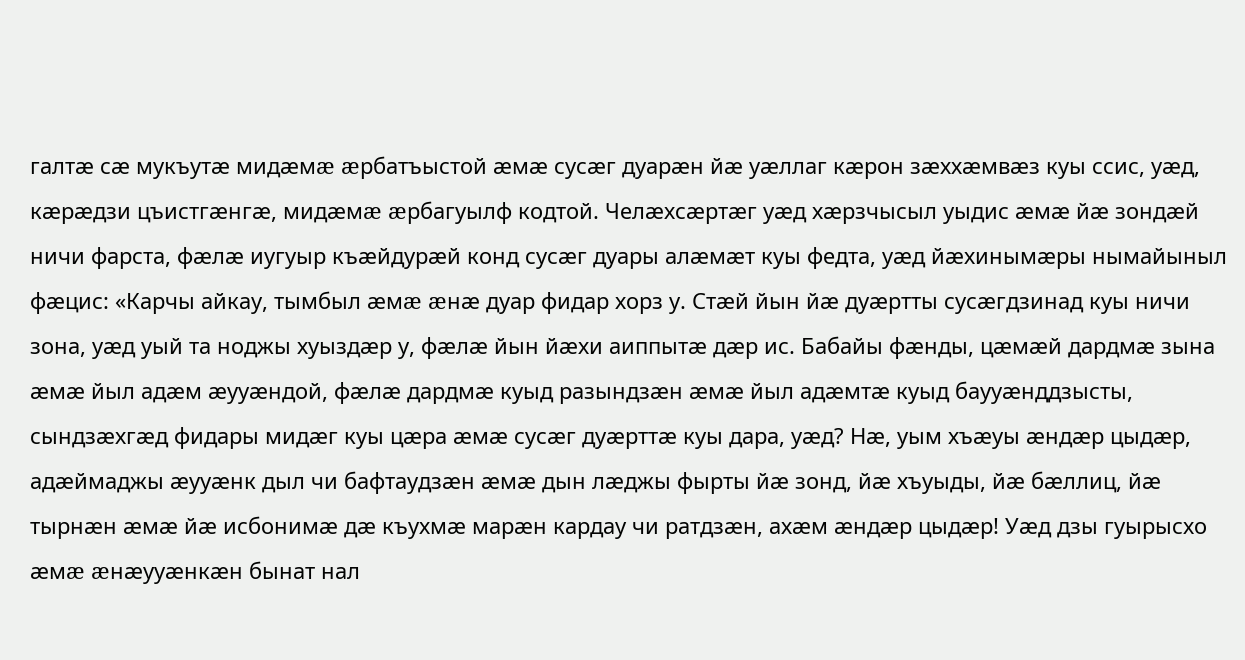галтæ сæ мукъутæ мидæмæ æрбатъыстой æмæ сусæг дуарæн йæ уæллаг кæрон зæххæмвæз куы ссис, уæд, кæрæдзи цъистгæнгæ, мидæмæ æрбагуылф кодтой. Челæхсæртæг уæд хæрзчысыл уыдис æмæ йæ зондæй ничи фарста, фæлæ иугуыр къæйдурæй конд сусæг дуары алæмæт куы федта, уæд йæхинымæры нымайыныл фæцис: «Карчы айкау, тымбыл æмæ æнæ дуар фидар хорз у. Стæй йын йæ дуæртты сусæгдзинад куы ничи зона, уæд уый та ноджы хуыздæр у, фæлæ йын йæхи аиппытæ дæр ис. Бабайы фæнды, цæмæй дардмæ зына æмæ йыл адæм æууæндой, фæлæ дардмæ куыд разындзæн æмæ йыл адæмтæ куыд баууæнддзысты, сындзæхгæд фидары мидæг куы цæра æмæ сусæг дуæрттæ куы дара, уæд? Нæ, уым хъæуы æндæр цыдæр, адæймаджы æууæнк дыл чи бафтаудзæн æмæ дын лæджы фырты йæ зонд, йæ хъуыды, йæ бæллиц, йæ тырнæн æмæ йæ исбонимæ дæ къухмæ марæн кардау чи ратдзæн, ахæм æндæр цыдæр! Уæд дзы гуырысхо æмæ æнæууæнкæн бынат нал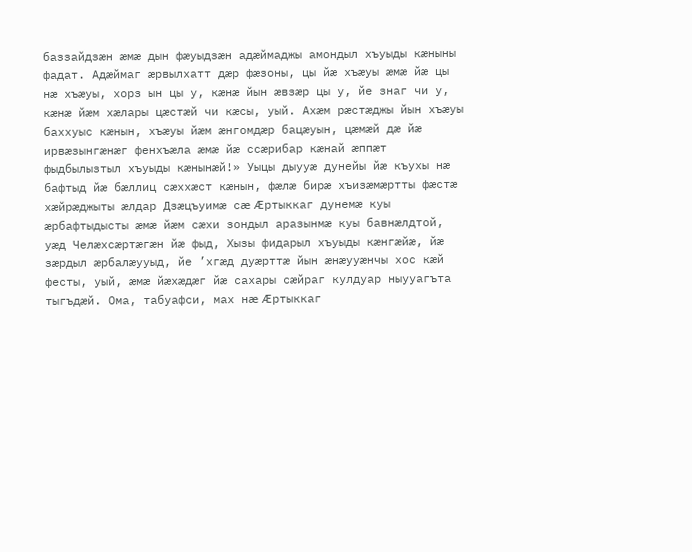баззайдзæн æмæ дын фæуыдзæн адæймаджы амондыл хъуыды кæныны фадат. Адæймаг æрвылхатт дæр фæзоны, цы йæ хъæуы æмæ йæ цы нæ хъæуы, хорз ын цы у, кæнæ йын æвзæр цы у, йе знаг чи у, кæнæ йæм хæлары цæстæй чи кæсы, уый. Ахæм рæстæджы йын хъæуы баххуыс кæнын, хъæуы йæм æнгомдæр бацæуын, цæмæй дæ йæ ирвæзынгæнæг фенхъæла æмæ йæ ссæрибар кæнай æппæт фыдбылызтыл хъуыды кæнынæй!» Уыцы дыууæ дунейы йæ къухы нæ бафтыд йæ бæллиц сæххæст кæнын, фæлæ бирæ хъизæмæртты фæстæ хæйрæджыты æлдар Дзæцъуимæ сæ Æртыккаг дунемæ куы æрбафтыдысты æмæ йæм сæхи зондыл аразынмæ куы бавнæлдтой, уæд Челæхсæртæгæн йæ фыд, Хызы фидарыл хъуыды кæнгæйæ, йæ зæрдыл æрбалæууыд, йе ’хгæд дуæрттæ йын æнæууæнчы хос кæй фесты, уый, æмæ йæхæдæг йæ сахары сæйраг кулдуар ныууагъта тыгъдæй. Ома, табуафси, мах нæ Æртыккаг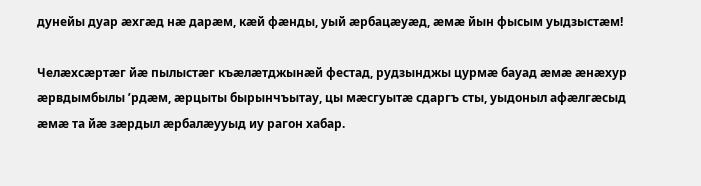дунейы дуар æхгæд нæ дарæм, кæй фæнды, уый æрбацæуæд, æмæ йын фысым уыдзыстæм!

Челæхсæртæг йæ пылыстæг къæлæтджынæй фестад, рудзынджы цурмæ бауад æмæ æнæхур æрвдымбылы ’рдæм, æрцыты бырынчъытау, цы мæсгуытæ сдаргъ сты, уыдоныл афæлгæсыд æмæ та йæ зæрдыл æрбалæууыд иу рагон хабар.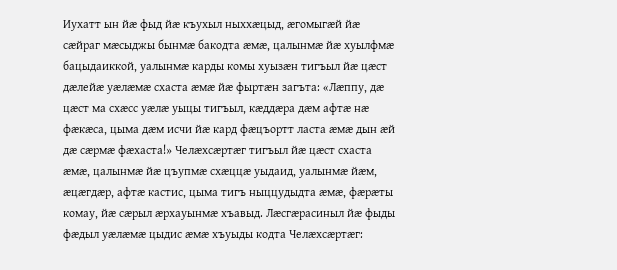Иухатт ын йæ фыд йæ къухыл ныххæцыд, æгомыгæй йæ сæйраг мæсыджы бынмæ бакодта æмæ, цалынмæ йæ хуылфмæ бацыдаиккой, уалынмæ карды комы хуызæн тигъыл йæ цæст дæлейæ уæлæмæ схаста æмæ йæ фыртæн загъта: «Лæппу, дæ цæст ма схæсс уæлæ уыцы тигъыл, кæддæра дæм афтæ нæ фæкæса, цыма дæм исчи йæ кард фæцъортт ласта æмæ дын æй дæ сæрмæ фæхаста!» Челæхсæртæг тигъыл йæ цæст схаста æмæ, цалынмæ йæ цъупмæ схæццæ уыдаид, уалынмæ йæм, æцæгдæр, афтæ кастис, цыма тигъ ныццудыдта æмæ, фæрæты комау, йæ сæрыл æрхауынмæ хъавыд. Лæсгæрасиныл йæ фыды фæдыл уæлæмæ цыдис æмæ хъуыды кодта Челæхсæртæг: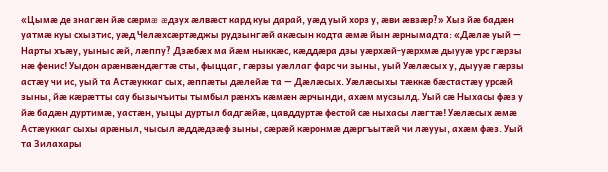«Цымæ де знагæн йæ сæрмæ æдзух æлвæст кард куы дарай, уæд уый хорз у, æви æвзæр?» Хыз йæ бадæн уатмæ куы схызтис, уæд Челæхсæртæджы рудзынгæй акæсын кодта æмæ йын æрнымадта: «Дæлæ уый — Нарты хъæу, уыныс æй, лæппу? Дзæбæх ма йæм ныккæс, кæддæра дзы уæрхæй-уæрхмæ дыууæ урс гæрзы нæ фенис! Уыдон арæнвæндæгтæ сты, фыццаг, гæрзы уæллаг фарс чи зыны, уый Уæлæсых у, дыууæ гæрзы астæу чи ис, уый та Астæуккаг сых, æппæты дæлейæ та — Дæлæсых. Уæлæсыхы тæккæ бæстастæу урсæй зыны, йæ кæрæтты сау бызычъиты тымбыл рæнхъ кæмæн æрчынди, ахæм мусзылд. Уый сæ Ныхасы фæз у йæ бадæн дуртимæ, уастæн, уыцы дуртыл бадгæйæ, цавддуртæ фестой сæ ныхасы лæгтæ! Уæлæсых æмæ Астæуккаг сыхы арæныл, чысыл æддæдзæф зыны, сæрæй кæронмæ дæргъытæй чи лæууы, ахæм фæз. Уый та Зилахары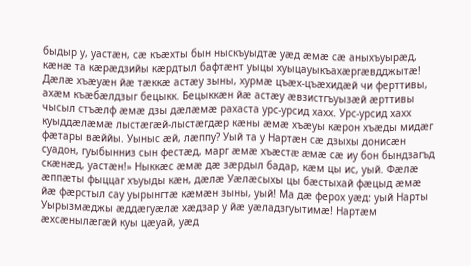быдыр у, уастæн, сæ къæхты бын ныскъуыдтæ уæд æмæ сæ аныхъуырæд, кæнæ та кæрæдзийы кæрдтыл бафтæнт уыцы хуыцауыкъахæргæвдджытæ! Дæлæ хъæуæн йæ тæккæ астæу зыны, хурмæ цъæх-цъæхидæй чи ферттивы, ахæм къæбæлдзыг бецыкк. Бецыккæн йæ астæу æвзистгъуызæй æрттивы чысыл стъæлф æмæ дзы дæлæмæ рахаста урс-урсид хахх. Урс-урсид хахх куыддæлæмæ лыстæгæй-лыстæгдæр кæны æмæ хъæуы кæрон хъæды мидæг фæтары вæййы. Уыныс æй, лæппу? Уый та у Нартæн сæ дзыхы донисæн суадон, гуыбынниз сын фестæд, марг æмæ хъæстæ æмæ сæ иу бон бындзагъд скæнæд, уастæн!» Ныккæс æмæ дæ зæрдыл бадар, кæм цы ис, уый. Фæлæ æппæты фыццаг хъуыды кæн, дæлæ Уæлæсыхы цы бæстыхай фæцыд æмæ йæ фæрстыл сау уырынгтæ кæмæн зыны, уый! Ма дæ ферох уæд: уый Нарты Уырызмæджы æддæгуæлæ хæдзар у йæ уæладзгуытимæ! Нартæм æхсæнылæгæй куы цæуай, уæд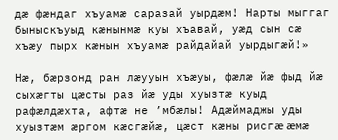дæ фæндаг хъуамæ саразай уырдæм! Нарты мыггаг быныскъуыд кæнынмæ куы хъавай, уæд сын сæ хъæу пырх кæнын хъуамæ райдайай уырдыгæй!»

Нæ, бæрзонд ран лæууын хъæуы, фæлæ йæ фыд йæ сыхæгты цæсты раз йæ уды хуызтæ куыд рафæлдæхта, афтæ не ’мбæлы! Адæймаджы уды хуызтæм æргом кæсгæйæ, цæст кæны рисгæ æмæ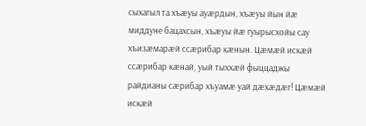сыхагыл та хъæуы ауæрдын, хъæуы йын йæ миддуне бацахсын, хъæуы йæ гуырысхойы сау хъизæмарæй ссæрибар кæнын. Цæмæй искæй ссæрибар кæнай, уый тыххæй фыццаджы райдианы сæрибар хъуамæ уай дæхæдæг! Цæмæй искæй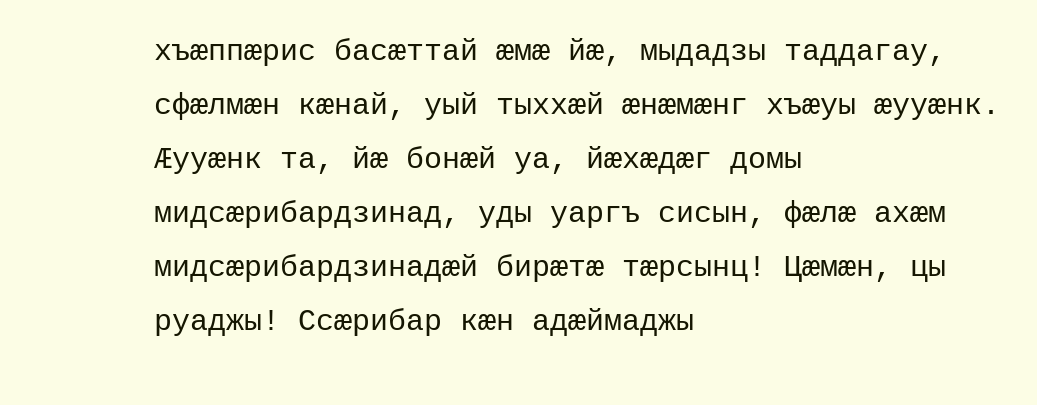хъæппæрис басæттай æмæ йæ, мыдадзы таддагау, сфæлмæн кæнай, уый тыххæй æнæмæнг хъæуы æууæнк. Æууæнк та, йæ бонæй уа, йæхæдæг домы мидсæрибардзинад, уды уаргъ сисын, фæлæ ахæм мидсæрибардзинадæй бирæтæ тæрсынц! Цæмæн, цы руаджы! Ссæрибар кæн адæймаджы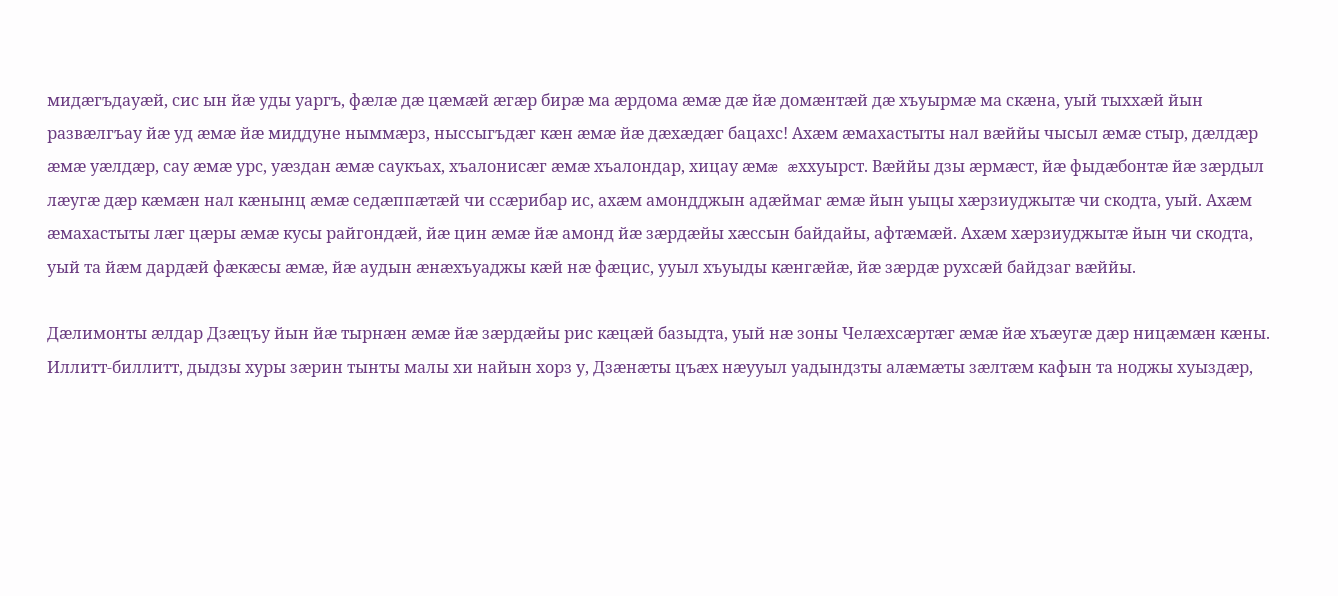мидæгъдауæй, сис ын йæ уды уаргъ, фæлæ дæ цæмæй æгæр бирæ ма æрдома æмæ дæ йæ домæнтæй дæ хъуырмæ ма скæна, уый тыххæй йын развæлгъау йæ уд æмæ йæ миддуне ныммæрз, ныссыгъдæг кæн æмæ йæ дæхæдæг бацахс! Ахæм æмахастыты нал вæййы чысыл æмæ стыр, дæлдæр æмæ уæлдæр, сау æмæ урс, уæздан æмæ саукъах, хъалонисæг æмæ хъалондар, хицау æмæ æххуырст. Вæййы дзы æрмæст, йæ фыдæбонтæ йæ зæрдыл лæугæ дæр кæмæн нал кæнынц æмæ седæппæтæй чи ссæрибар ис, ахæм амондджын адæймаг æмæ йын уыцы хæрзиуджытæ чи скодта, уый. Ахæм æмахастыты лæг цæры æмæ кусы райгондæй, йæ цин æмæ йæ амонд йæ зæрдæйы хæссын байдайы, афтæмæй. Ахæм хæрзиуджытæ йын чи скодта, уый та йæм дардæй фæкæсы æмæ, йæ аудын æнæхъуаджы кæй нæ фæцис, ууыл хъуыды кæнгæйæ, йæ зæрдæ рухсæй байдзаг вæййы.

Дæлимонты æлдар Дзæцъу йын йæ тырнæн æмæ йæ зæрдæйы рис кæцæй базыдта, уый нæ зоны Челæхсæртæг æмæ йæ хъæугæ дæр ницæмæн кæны. Иллитт-биллитт, дыдзы хуры зæрин тынты малы хи найын хорз у, Дзæнæты цъæх нæууыл уадындзты алæмæты зæлтæм кафын та ноджы хуыздæр,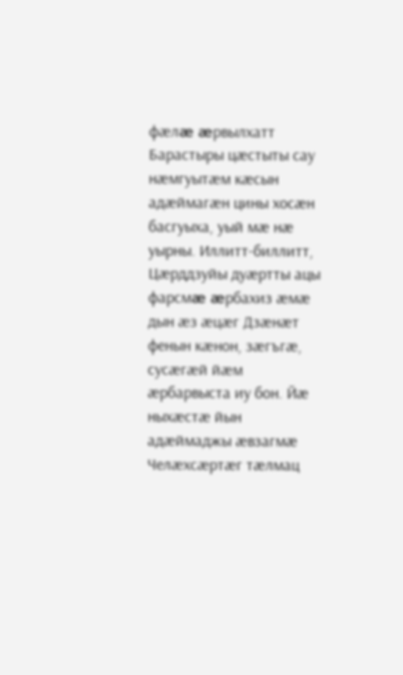фæлæ æрвылхатт Барастыры цæстыты сау нæмгуытæм кæсын адæймагæн цины хосæн басгуыха, уый мæ нæ уырны. Иллитт-биллитт, Цæрддзуйы дуæртты ацы фарсмæ æрбахиз æмæ дын æз æцæг Дзæнæт фенын кæнон, зæгъгæ, сусæгæй йæм æрбарвыста иу бон. Йæ ныхæстæ йын адæймаджы æвзагмæ Челæхсæртæг тæлмац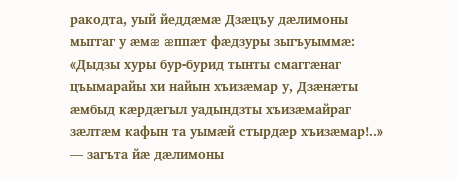ракодта, уый йеддæмæ Дзæцъу дæлимоны мыггаг у æмæ æппæт фæдзуры зыгъуыммæ: «Дыдзы хуры бур-бурид тынты смаггæнаг цъымарайы хи найын хъизæмар у, Дзæнæты æмбыд кæрдæгыл уадындзты хъизæмайраг зæлтæм кафын та уымæй стырдæр хъизæмар!..» — загъта йæ дæлимоны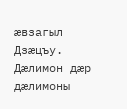æвзагыл Дзæцъу. Дæлимон дæр дæлимоны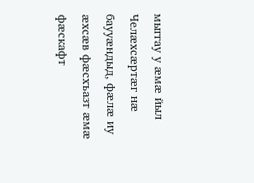мыггау у æмæ йыл Челæхсæртæг нæ баууæндыд, фæлæ иу æхсæв фæсхъазт æмæ фæскафт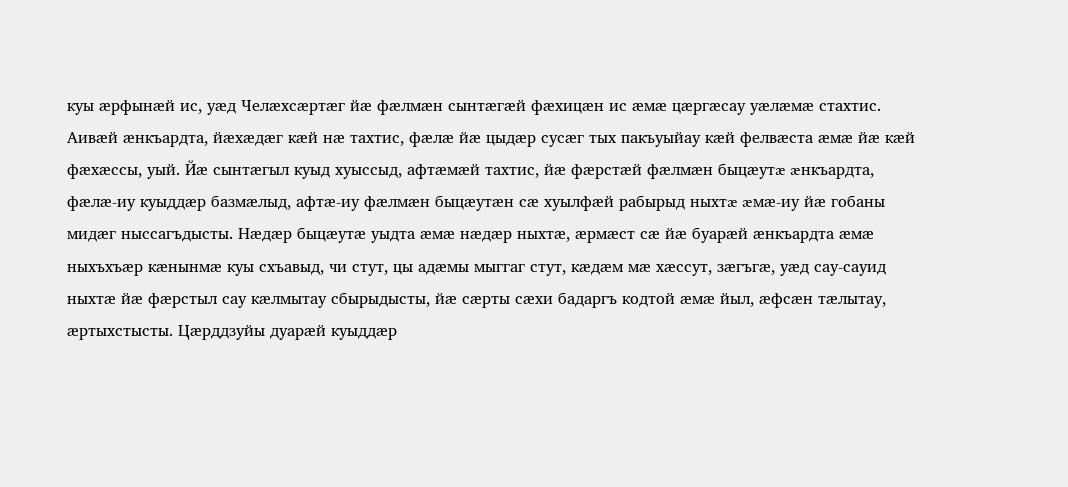куы æрфынæй ис, уæд Челæхсæртæг йæ фæлмæн сынтæгæй фæхицæн ис æмæ цæргæсау уæлæмæ стахтис. Аивæй æнкъардта, йæхæдæг кæй нæ тахтис, фæлæ йæ цыдæр сусæг тых пакъуыйау кæй фелвæста æмæ йæ кæй фæхæссы, уый. Йæ сынтæгыл куыд хуыссыд, афтæмæй тахтис, йæ фæрстæй фæлмæн быцæутæ æнкъардта, фæлæ-иу куыддæр базмæлыд, афтæ-иу фæлмæн быцæутæн сæ хуылфæй рабырыд ныхтæ æмæ-иу йæ гобаны мидæг ныссагъдысты. Нæдæр быцæутæ уыдта æмæ нæдæр ныхтæ, æрмæст сæ йæ буарæй æнкъардта æмæ ныхъхъæр кæнынмæ куы схъавыд, чи стут, цы адæмы мыггаг стут, кæдæм мæ хæссут, зæгъгæ, уæд сау-сауид ныхтæ йæ фæрстыл сау кæлмытау сбырыдысты, йæ сæрты сæхи бадаргъ кодтой æмæ йыл, æфсæн тæлытау, æртыхстысты. Цæрддзуйы дуарæй куыддæр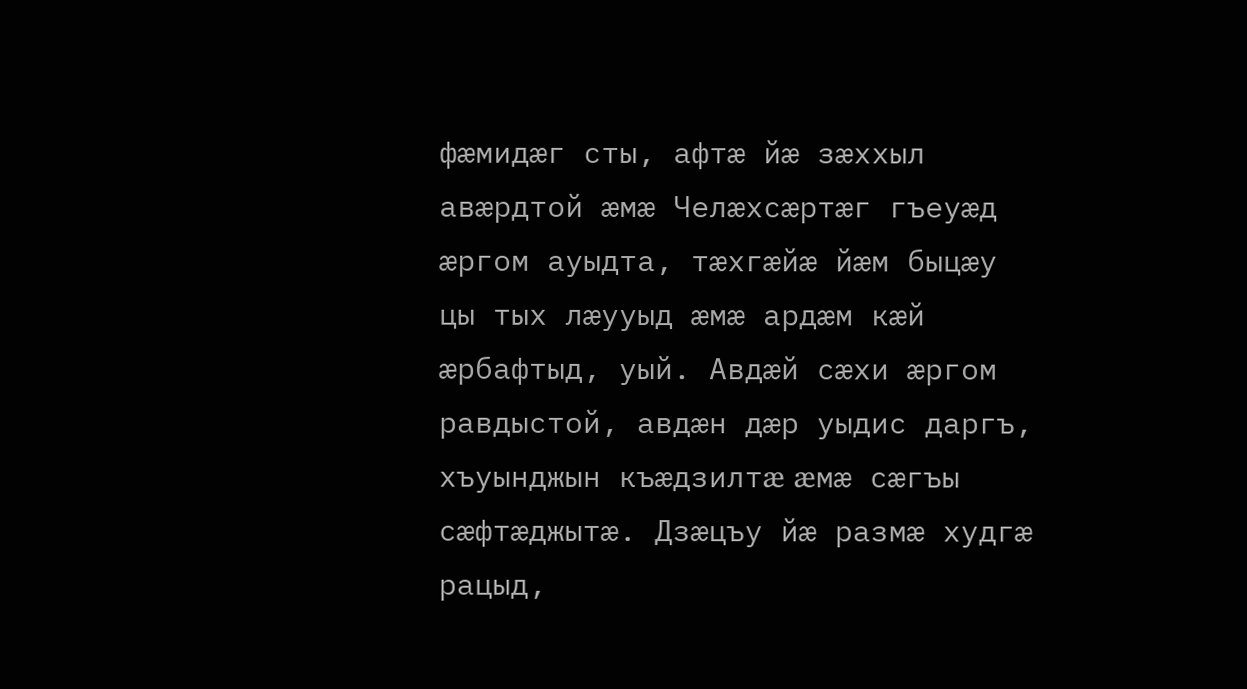фæмидæг сты, афтæ йæ зæххыл авæрдтой æмæ Челæхсæртæг гъеуæд æргом ауыдта, тæхгæйæ йæм быцæу цы тых лæууыд æмæ ардæм кæй æрбафтыд, уый. Авдæй сæхи æргом равдыстой, авдæн дæр уыдис даргъ, хъуынджын къæдзилтæ æмæ сæгъы сæфтæджытæ. Дзæцъу йæ размæ худгæ рацыд,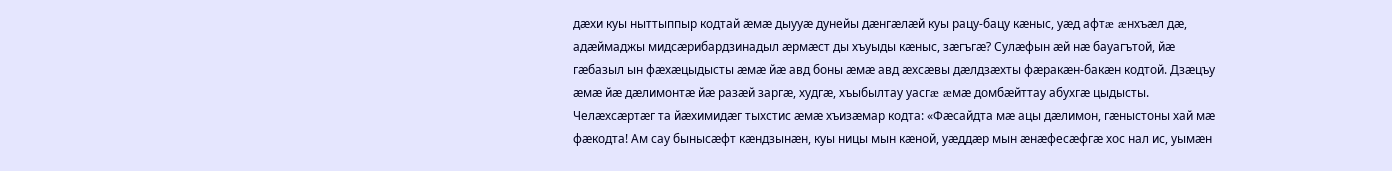дæхи куы ныттыппыр кодтай æмæ дыууæ дунейы дæнгæлæй куы рацу-бацу кæныс, уæд афтæ æнхъæл дæ, адæймаджы мидсæрибардзинадыл æрмæст ды хъуыды кæныс, зæгъгæ? Сулæфын æй нæ бауагътой, йæ гæбазыл ын фæхæцыдысты æмæ йæ авд боны æмæ авд æхсæвы дæлдзæхты фæракæн-бакæн кодтой. Дзæцъу æмæ йæ дæлимонтæ йæ разæй заргæ, худгæ, хъыбылтау уасгæ æмæ домбæйттау абухгæ цыдысты. Челæхсæртæг та йæхимидæг тыхстис æмæ хъизæмар кодта: «Фæсайдта мæ ацы дæлимон, гæныстоны хай мæ фæкодта! Ам сау бынысæфт кæндзынæн, куы ницы мын кæной, уæддæр мын æнæфесæфгæ хос нал ис, уымæн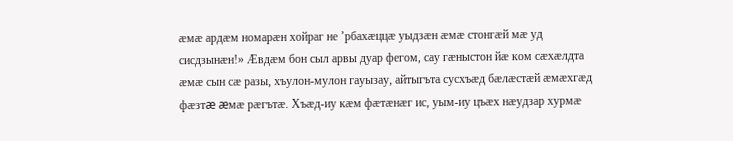æмæ ардæм номарæн хойраг не ’рбахæццæ уыдзæн æмæ стонгæй мæ уд сисдзынæн!» Æвдæм бон сыл арвы дуар фегом, сау гæныстон йæ ком сæхæлдта æмæ сын сæ разы, хъулон-мулон гауызау, айтыгъта сусхъæд бæлæстæй æмæхгæд фæзтæ æмæ рæгътæ. Хъæд-иу кæм фæтæнæг ис, уым-иу цъæх нæудзар хурмæ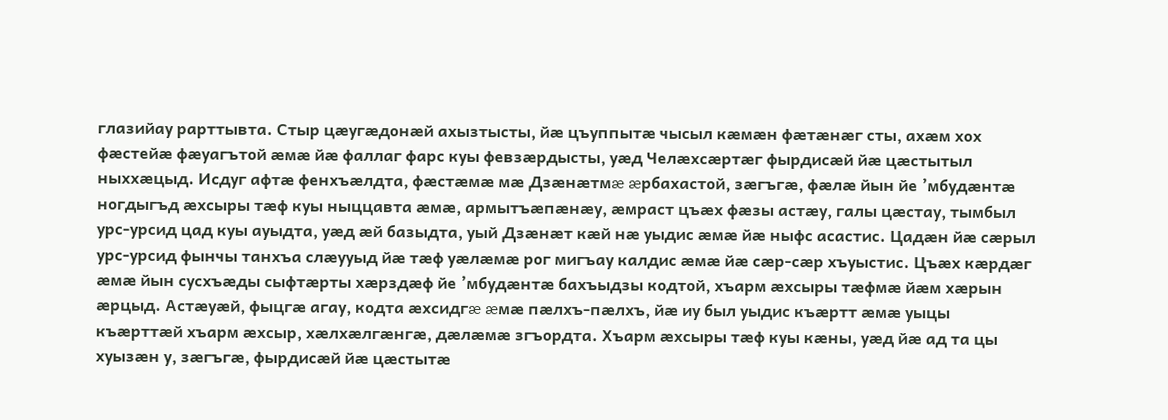глазийау рарттывта. Стыр цæугæдонæй ахызтысты, йæ цъуппытæ чысыл кæмæн фæтæнæг сты, ахæм хох фæстейæ фæуагътой æмæ йæ фаллаг фарс куы февзæрдысты, уæд Челæхсæртæг фырдисæй йæ цæстытыл ныххæцыд. Исдуг афтæ фенхъæлдта, фæстæмæ мæ Дзæнæтмæ æрбахастой, зæгъгæ, фæлæ йын йе ’мбудæнтæ ногдыгъд æхсыры тæф куы ныццавта æмæ, армытъæпæнæу, æмраст цъæх фæзы астæу, галы цæстау, тымбыл урс-урсид цад куы ауыдта, уæд æй базыдта, уый Дзæнæт кæй нæ уыдис æмæ йæ ныфс асастис. Цадæн йæ сæрыл урс-урсид фынчы танхъа слæууыд йæ тæф уæлæмæ рог мигъау калдис æмæ йæ сæр-сæр хъуыстис. Цъæх кæрдæг æмæ йын сусхъæды сыфтæрты хæрздæф йе ’мбудæнтæ бахъыдзы кодтой, хъарм æхсыры тæфмæ йæм хæрын æрцыд. Астæуæй, фыцгæ агау, кодта æхсидгæ æмæ пæлхъ-пæлхъ, йæ иу был уыдис къæртт æмæ уыцы къæрттæй хъарм æхсыр, хæлхæлгæнгæ, дæлæмæ згъордта. Хъарм æхсыры тæф куы кæны, уæд йæ ад та цы хуызæн у, зæгъгæ, фырдисæй йæ цæстытæ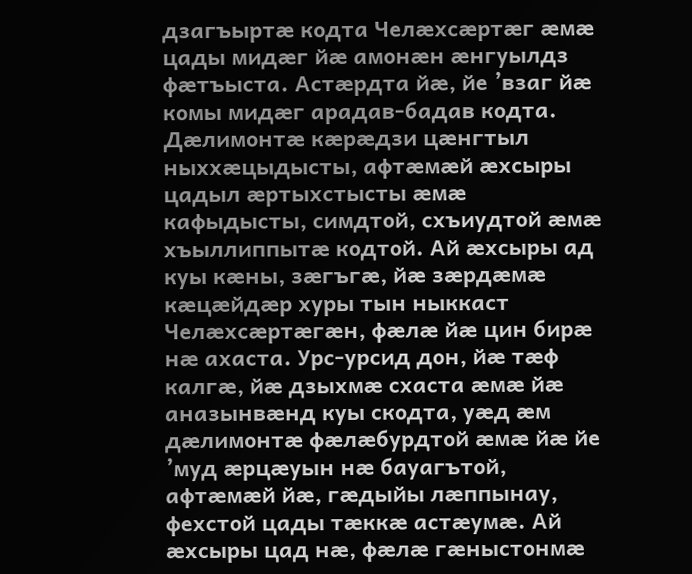дзагъыртæ кодта Челæхсæртæг æмæ цады мидæг йæ амонæн æнгуылдз фæтъыста. Астæрдта йæ, йе ’взаг йæ комы мидæг арадав-бадав кодта. Дæлимонтæ кæрæдзи цæнгтыл ныххæцыдысты, афтæмæй æхсыры цадыл æртыхстысты æмæ кафыдысты, симдтой, схъиудтой æмæ хъыллиппытæ кодтой. Ай æхсыры ад куы кæны, зæгъгæ, йæ зæрдæмæ кæцæйдæр хуры тын ныккаст Челæхсæртæгæн, фæлæ йæ цин бирæ нæ ахаста. Урс-урсид дон, йæ тæф калгæ, йæ дзыхмæ схаста æмæ йæ аназынвæнд куы скодта, уæд æм дæлимонтæ фæлæбурдтой æмæ йæ йе ’муд æрцæуын нæ бауагътой, афтæмæй йæ, гæдыйы лæппынау, фехстой цады тæккæ астæумæ. Ай æхсыры цад нæ, фæлæ гæныстонмæ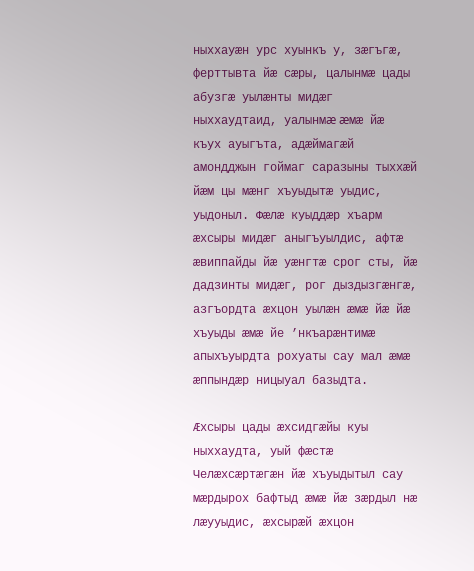ныххауæн урс хуынкъ у, зæгъгæ, ферттывта йæ сæры, цалынмæ цады абузгæ уылæнты мидæг ныххаудтаид, уалынмæ æмæ йæ къух ауыгъта, адæймагæй амондджын гоймаг саразыны тыххæй йæм цы мæнг хъуыдытæ уыдис, уыдоныл. Фæлæ куыддæр хъарм æхсыры мидæг аныгъуылдис, афтæ æвиппайды йæ уæнгтæ срог сты, йæ дадзинты мидæг, рог дыздызгæнгæ, азгъордта æхцон уылæн æмæ йæ йæ хъуыды æмæ йе ’нкъарæнтимæ апыхъуырдта рохуаты сау мал æмæ æппындæр ницыуал базыдта.

Æхсыры цады æхсидгæйы куы ныххаудта, уый фæстæ Челæхсæртæгæн йæ хъуыдытыл сау мæрдырох бафтыд æмæ йæ зæрдыл нæ лæууыдис, æхсырæй æхцон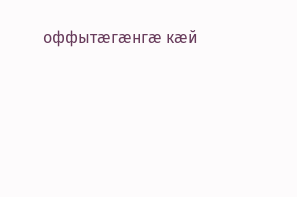оффытæгæнгæ кæй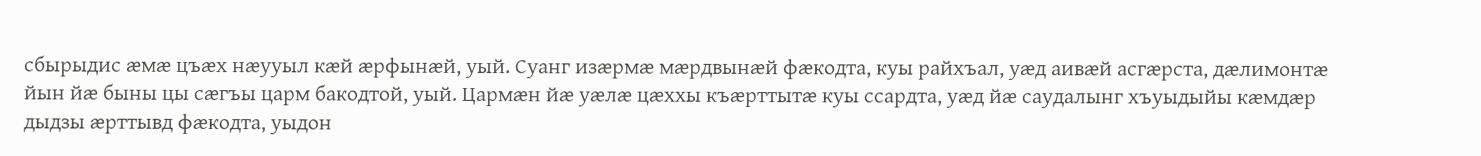сбырыдис æмæ цъæх нæууыл кæй æрфынæй, уый. Суанг изæрмæ мæрдвынæй фæкодта, куы райхъал, уæд аивæй асгæрста, дæлимонтæ йын йæ быны цы сæгъы царм бакодтой, уый. Цармæн йæ уæлæ цæххы къæрттытæ куы ссардта, уæд йæ саудалынг хъуыдыйы кæмдæр дыдзы æрттывд фæкодта, уыдон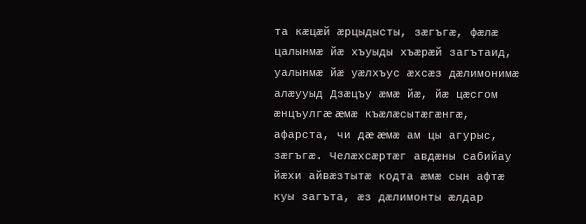та кæцæй æрцыдысты, зæгъгæ, фæлæ цалынмæ йæ хъуыды хъæрæй загътаид, уалынмæ йæ уæлхъус æхсæз дæлимонимæ алæууыд Дзæцъу æмæ йæ, йæ цæсгом æнцъулгæ æмæ къæлæсытæгæнгæ, афарста, чи дæ æмæ ам цы агурыс, зæгъгæ. Челæхсæртæг авдæны сабийау йæхи айвæзтытæ кодта æмæ сын афтæ куы загъта, æз дæлимонты æлдар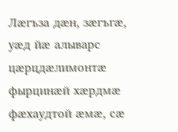Лæгъза дæн, зæгъгæ, уæд йæ алыварс цæрцдæлимонтæ фырцинæй хæрдмæ фæхаудтой æмæ, сæ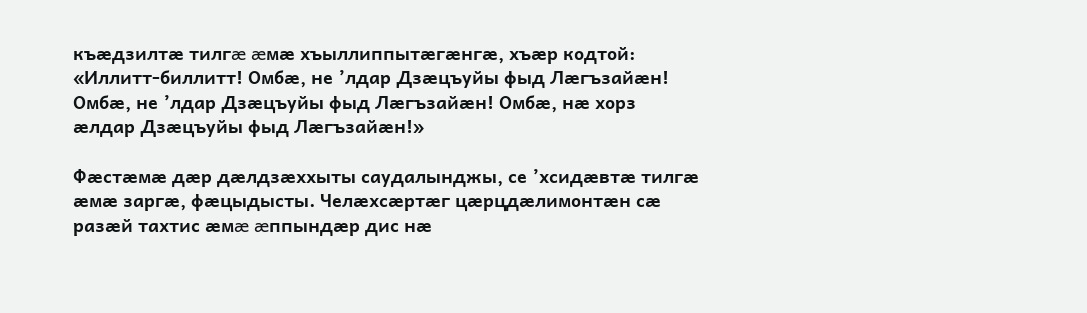къæдзилтæ тилгæ æмæ хъыллиппытæгæнгæ, хъæр кодтой: «Иллитт-биллитт! Омбæ, не ’лдар Дзæцъуйы фыд Лæгъзайæн! Омбæ, не ’лдар Дзæцъуйы фыд Лæгъзайæн! Омбæ, нæ хорз æлдар Дзæцъуйы фыд Лæгъзайæн!»

Фæстæмæ дæр дæлдзæххыты саудалынджы, се ’хсидæвтæ тилгæ æмæ заргæ, фæцыдысты. Челæхсæртæг цæрцдæлимонтæн сæ разæй тахтис æмæ æппындæр дис нæ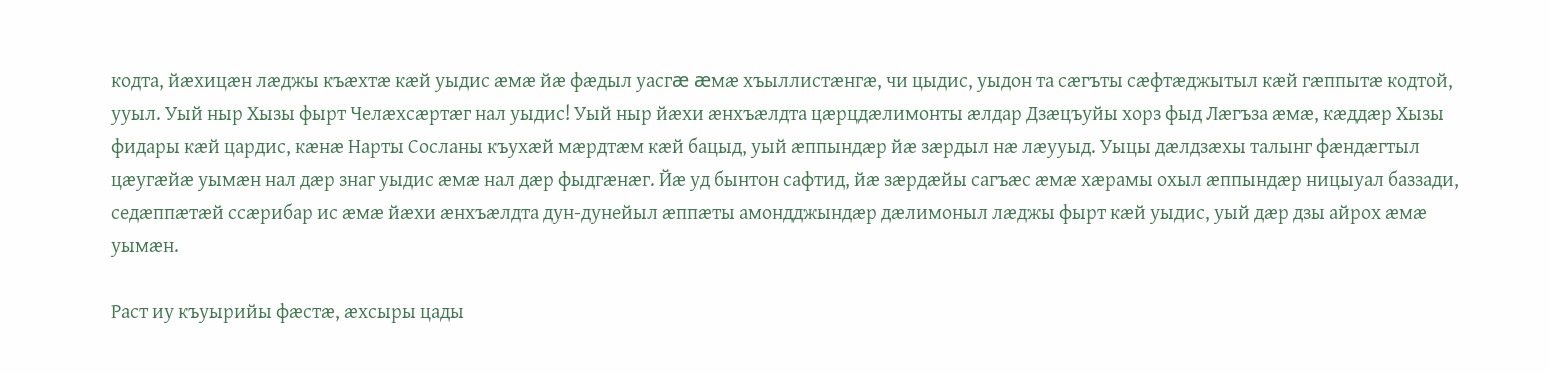кодта, йæхицæн лæджы къæхтæ кæй уыдис æмæ йæ фæдыл уасгæ æмæ хъыллистæнгæ, чи цыдис, уыдон та сæгъты сæфтæджытыл кæй гæппытæ кодтой, ууыл. Уый ныр Хызы фырт Челæхсæртæг нал уыдис! Уый ныр йæхи æнхъæлдта цæрцдæлимонты æлдар Дзæцъуйы хорз фыд Лæгъза æмæ, кæддæр Хызы фидары кæй цардис, кæнæ Нарты Сосланы къухæй мæрдтæм кæй бацыд, уый æппындæр йæ зæрдыл нæ лæууыд. Уыцы дæлдзæхы талынг фæндæгтыл цæугæйæ уымæн нал дæр знаг уыдис æмæ нал дæр фыдгæнæг. Йæ уд бынтон сафтид, йæ зæрдæйы сагъæс æмæ хæрамы охыл æппындæр ницыуал баззади, седæппæтæй ссæрибар ис æмæ йæхи æнхъæлдта дун-дунейыл æппæты амондджындæр дæлимоныл лæджы фырт кæй уыдис, уый дæр дзы айрох æмæ уымæн.

Раст иу къуырийы фæстæ, æхсыры цады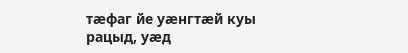тæфаг йе уæнгтæй куы рацыд, уæд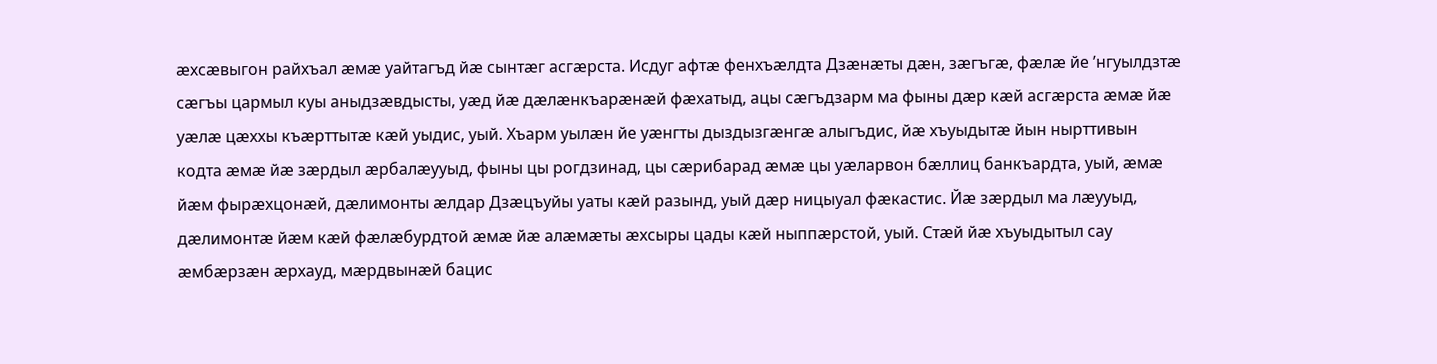æхсæвыгон райхъал æмæ уайтагъд йæ сынтæг асгæрста. Исдуг афтæ фенхъæлдта Дзæнæты дæн, зæгъгæ, фæлæ йе ’нгуылдзтæ сæгъы цармыл куы аныдзæвдысты, уæд йæ дæлæнкъарæнæй фæхатыд, ацы сæгъдзарм ма фыны дæр кæй асгæрста æмæ йæ уæлæ цæххы къæрттытæ кæй уыдис, уый. Хъарм уылæн йе уæнгты дыздызгæнгæ алыгъдис, йæ хъуыдытæ йын нырттивын кодта æмæ йæ зæрдыл æрбалæууыд, фыны цы рогдзинад, цы сæрибарад æмæ цы уæларвон бæллиц банкъардта, уый, æмæ йæм фырæхцонæй, дæлимонты æлдар Дзæцъуйы уаты кæй разынд, уый дæр ницыуал фæкастис. Йæ зæрдыл ма лæууыд, дæлимонтæ йæм кæй фæлæбурдтой æмæ йæ алæмæты æхсыры цады кæй ныппæрстой, уый. Стæй йæ хъуыдытыл сау æмбæрзæн æрхауд, мæрдвынæй бацис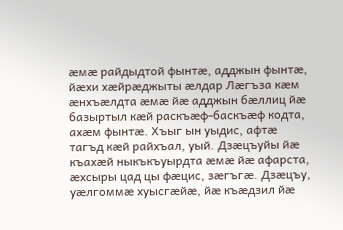æмæ райдыдтой фынтæ, адджын фынтæ, йæхи хæйрæджыты æлдар Лæгъза кæм æнхъæлдта æмæ йæ адджын бæллиц йæ базыртыл кæй раскъæф-баскъæф кодта, ахæм фынтæ. Хъыг ын уыдис, афтæ тагъд кæй райхъал, уый. Дзæцъуйы йæ къахæй ныкъкъуырдта æмæ йæ афарста, æхсыры цад цы фæцис, зæгъгæ. Дзæцъу, уæлгоммæ хуысгæйæ, йæ къæдзил йæ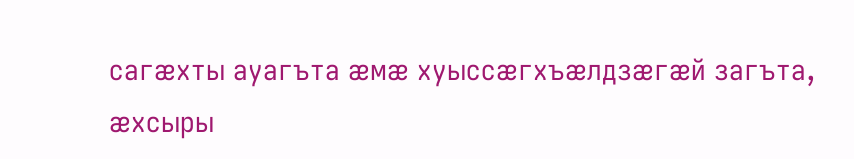сагæхты ауагъта æмæ хуыссæгхъæлдзæгæй загъта, æхсыры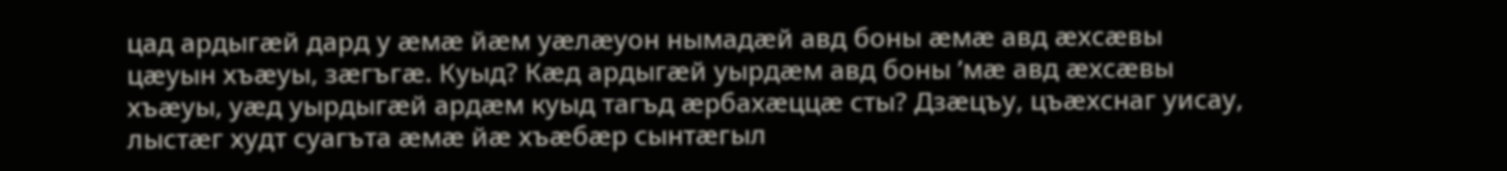цад ардыгæй дард у æмæ йæм уæлæуон нымадæй авд боны æмæ авд æхсæвы цæуын хъæуы, зæгъгæ. Куыд? Кæд ардыгæй уырдæм авд боны ’мæ авд æхсæвы хъæуы, уæд уырдыгæй ардæм куыд тагъд æрбахæццæ сты? Дзæцъу, цъæхснаг уисау, лыстæг худт суагъта æмæ йæ хъæбæр сынтæгыл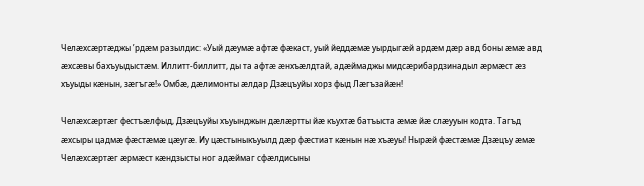Челæхсæртæджы ’рдæм разылдис: «Уый дæумæ афтæ фæкаст, уый йеддæмæ уырдыгæй ардæм дæр авд боны æмæ авд æхсæвы бахъуыдыстæм. Иллитт-биллитт, ды та афтæ æнхъæлдтай, адæймаджы мидсæрибардзинадыл æрмæст æз хъуыды кæнын, зæгъгæ!» Омбæ, дæлимонты æлдар Дзæцъуйы хорз фыд Лæгъзайæн!

Челæхсæртæг фестъæлфыд, Дзæцъуйы хъуынджын дæлæртты йæ къухтæ батъыста æмæ йæ слæууын кодта. Тагъд æхсыры цадмæ фæстæмæ цæугæ. Иу цæстыныкъуылд дæр фæстиат кæнын нæ хъæуы! Нырæй фæстæмæ Дзæцъу æмæ Челæхсæртæг æрмæст кæндзысты ног адæймаг сфæлдисыны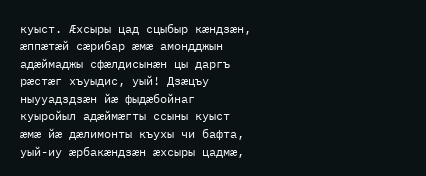куыст. Æхсыры цад сцыбыр кæндзæн, æппæтæй сæрибар æмæ амондджын адæймаджы сфæлдисынæн цы даргъ рæстæг хъуыдис, уый! Дзæцъу ныууадздзæн йæ фыдæбойнаг куыройыл адæймæгты ссыны куыст æмæ йæ дæлимонты къухы чи бафта, уый-иу æрбакæндзæн æхсыры цадмæ,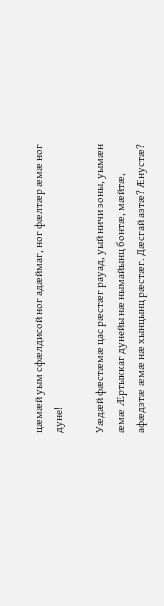цæмæй уым сфæлдисой ног адæймаг, ног фæлтæр æмæ ног дуне!

Уæдæй фæстæмæ цас рæстæг рауад, уый ничи зоны, уымæн æмæ Æртыккаг дунейы нæ нымайынц бонтæ, мæйтæ, афæдзтæ æмæ нæ хынцынц рæстæг. Дæсгай азтæ? Æнустæ?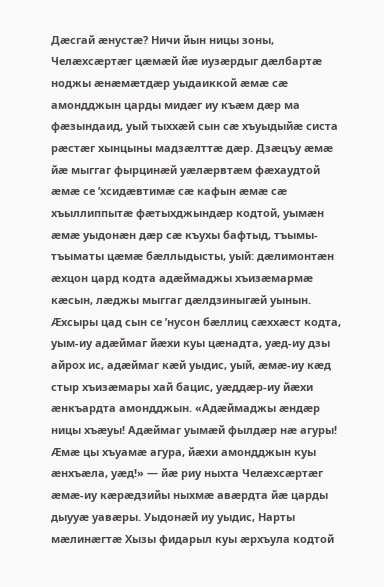Дæсгай æнустæ? Ничи йын ницы зоны, Челæхсæртæг цæмæй йæ иузæрдыг дæлбартæ ноджы æнæмæтдæр уыдаиккой æмæ сæ амондджын царды мидæг иу къæм дæр ма фæзындаид, уый тыххæй сын сæ хъуыдыйæ систа рæстæг хынцыны мадзæлттæ дæр. Дзæцъу æмæ йæ мыггаг фырцинæй уæлæрвтæм фæхаудтой æмæ се ’хсидæвтимæ сæ кафын æмæ сæ хъыллиппытæ фæтыхджындæр кодтой, уымæн æмæ уыдонæн дæр сæ къухы бафтыд, тъымы-тъыматы цæмæ бæллыдысты, уый: дæлимонтæн æхцон цард кодта адæймаджы хъизæмармæ кæсын, лæджы мыггаг дæлдзиныгæй уынын. Æхсыры цад сын се ’нусон бæллиц сæххæст кодта, уым-иу адæймаг йæхи куы цæнадта, уæд-иу дзы айрох ис, адæймаг кæй уыдис, уый, æмæ-иу кæд стыр хъизæмары хай бацис, уæддæр-иу йæхи æнкъардта амондджын. «Адæймаджы æндæр ницы хъæуы! Адæймаг уымæй фылдæр нæ агуры! Æмæ цы хъуамæ агура, йæхи амондджын куы æнхъæла, уæд!» — йæ риу ныхта Челæхсæртæг æмæ-иу кæрæдзийы ныхмæ авæрдта йæ царды дыууæ уавæры. Уыдонæй иу уыдис, Нарты мæлинæгтæ Хызы фидарыл куы æрхъула кодтой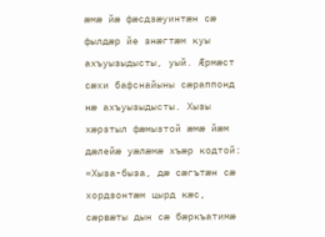æмæ йæ фæсдзæуинтæн сæ фылдæр йе знæгтæм куы ахъуызыдысты, уый. Æрмæст сæхи бафснайыны сæраппонд нæ ахъуызыдысты. Хызы хæрзтыл фæмызтой æмæ йæм дæлейæ уæлæмæ хъæр кодтой: «Хыза-быза, дæ сæгътæн сæ хордзонтæм цырд кæс, сæрвæты дын сæ бæркъатимæ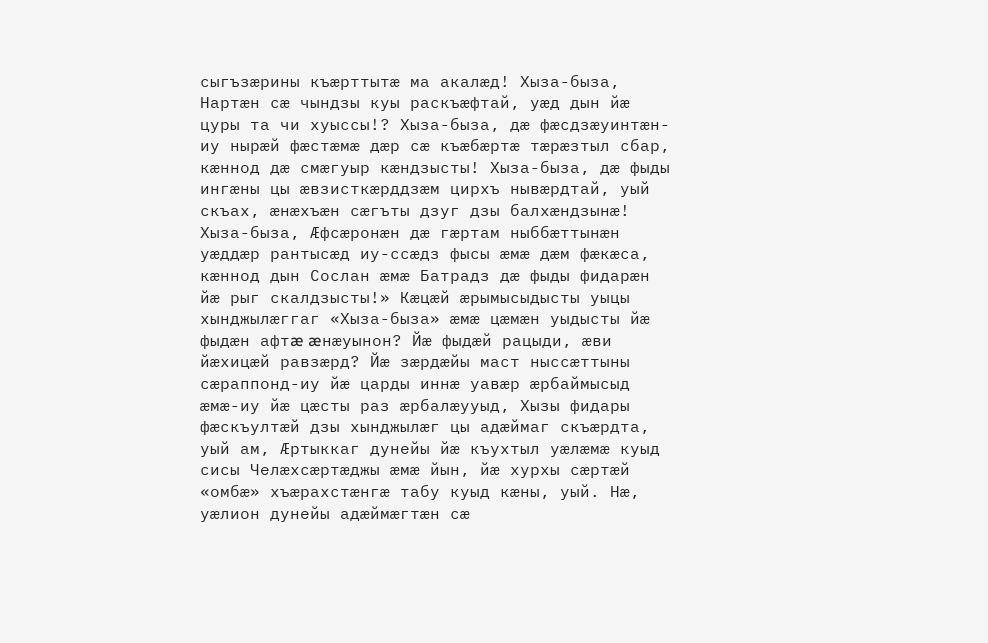сыгъзæрины къæрттытæ ма акалæд! Хыза-быза, Нартæн сæ чындзы куы раскъæфтай, уæд дын йæ цуры та чи хуыссы!? Хыза-быза, дæ фæсдзæуинтæн-иу нырæй фæстæмæ дæр сæ къæбæртæ тæрæзтыл сбар, кæннод дæ смæгуыр кæндзысты! Хыза-быза, дæ фыды ингæны цы æвзисткæрддзæм цирхъ нывæрдтай, уый скъах, æнæхъæн сæгъты дзуг дзы балхæндзынæ! Хыза-быза, Æфсæронæн дæ гæртам ныббæттынæн уæддæр рантысæд иу-ссæдз фысы æмæ дæм фæкæса, кæннод дын Сослан æмæ Батрадз дæ фыды фидарæн йæ рыг скалдзысты!» Кæцæй æрымысыдысты уыцы хынджылæггаг «Хыза-быза» æмæ цæмæн уыдысты йæ фыдæн афтæ æнæуынон? Йæ фыдæй рацыди, æви йæхицæй равзæрд? Йæ зæрдæйы маст ныссæттыны сæраппонд-иу йæ царды иннæ уавæр æрбаймысыд æмæ-иу йæ цæсты раз æрбалæууыд, Хызы фидары фæскъултæй дзы хынджылæг цы адæймаг скъæрдта, уый ам, Æртыккаг дунейы йæ къухтыл уæлæмæ куыд сисы Челæхсæртæджы æмæ йын, йæ хурхы сæртæй «омбæ» хъæрахстæнгæ табу куыд кæны, уый. Нæ, уæлион дунейы адæймæгтæн сæ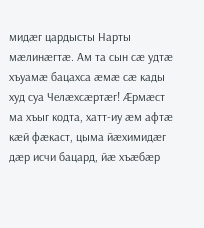мидæг цардысты Нарты мæлинæгтæ. Ам та сын сæ удтæ хъуамæ бацахса æмæ сæ кады худ суа Челæхсæртæг! Æрмæст ма хъыг кодта, хатт-иу æм афтæ кæй фæкаст, цыма йæхимидæг дæр исчи бацард, йæ хъæбæр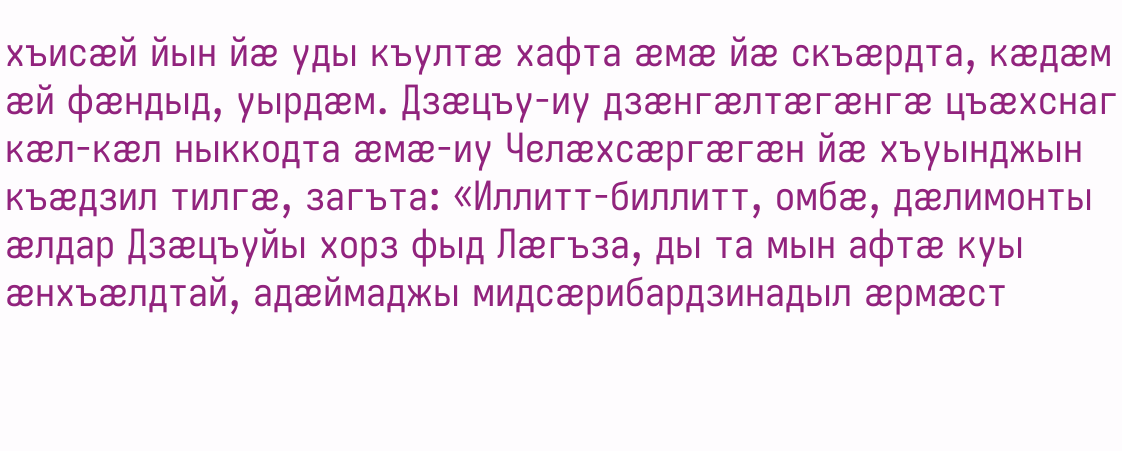хъисæй йын йæ уды къултæ хафта æмæ йæ скъæрдта, кæдæм æй фæндыд, уырдæм. Дзæцъу-иу дзæнгæлтæгæнгæ цъæхснаг кæл-кæл ныккодта æмæ-иу Челæхсæргæгæн йæ хъуынджын къæдзил тилгæ, загъта: «Иллитт-биллитт, омбæ, дæлимонты æлдар Дзæцъуйы хорз фыд Лæгъза, ды та мын афтæ куы æнхъæлдтай, адæймаджы мидсæрибардзинадыл æрмæст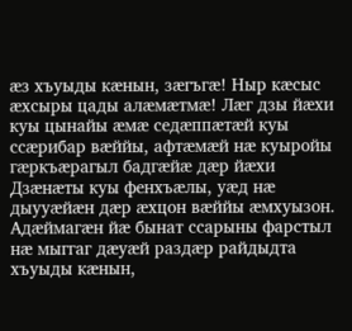æз хъуыды кæнын, зæгъгæ! Ныр кæсыс æхсыры цады алæмæтмæ! Лæг дзы йæхи куы цынайы æмæ седæппæтæй куы ссæрибар вæййы, афтæмæй нæ куыройы гæркъæрагыл бадгæйæ дæр йæхи Дзæнæты куы фенхъæлы, уæд нæ дыууæйæн дæр æхцон вæййы æмхуызон. Адæймагæн йæ бынат ссарыны фарстыл нæ мыггаг дæуæй раздæр райдыдта хъуыды кæнын,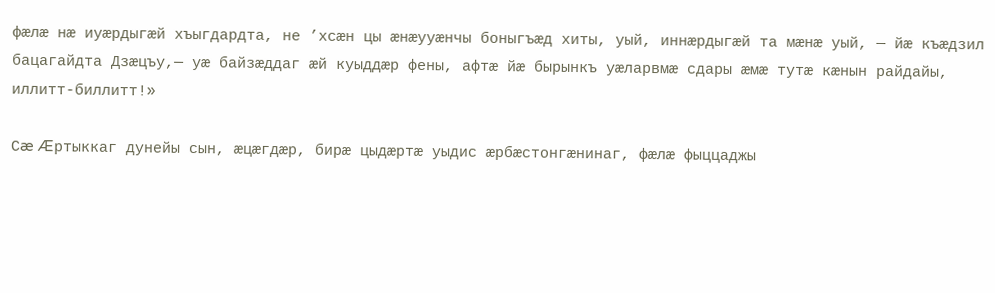фæлæ нæ иуæрдыгæй хъыгдардта, не ’хсæн цы æнæууæнчы боныгъæд хиты, уый, иннæрдыгæй та мæнæ уый, — йæ къæдзил бацагайдта Дзæцъу,— уæ байзæддаг æй куыддæр фены, афтæ йæ бырынкъ уæларвмæ сдары æмæ тутæ кæнын райдайы, иллитт-биллитт!»

Сæ Æртыккаг дунейы сын, æцæгдæр, бирæ цыдæртæ уыдис æрбæстонгæнинаг, фæлæ фыццаджы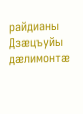райдианы Дзæцъуйы дæлимонтæ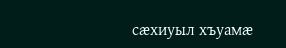сæхиуыл хъуамæ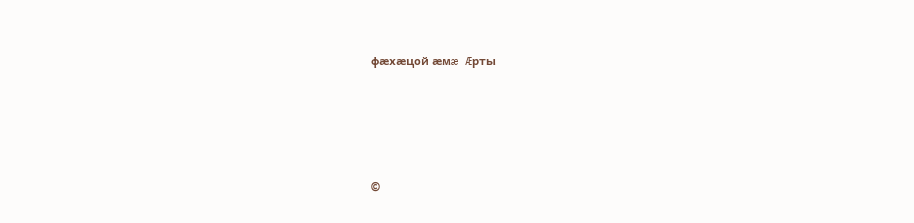фæхæцой æмæ Æрты





©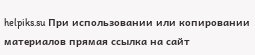helpiks.su При использовании или копировании материалов прямая ссылка на сайт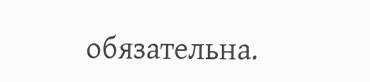обязательна.